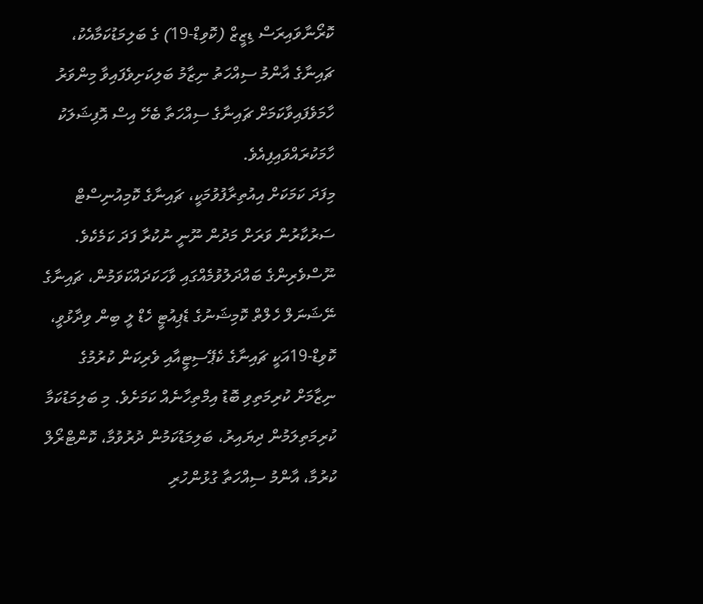ކޮރޯނާވައިރަސް ޑިޒީޒް (ކޮވިޑް-19) ގެ ބަލިމަޑުކަމާއެކު، ޗައިނާގެ އާންމު ސިއްހަތު ނިޒާމު ބަލިކަށިވެފައިވާ މިންވަރު ހާމަވެފައިވާކަމަށް ޗައިނާގެ ސިއްހަތާ ބެހޭ އިސް އޮފިޝަލަކު ހާމަކުރައްވައިފިއެވެ.
މިފަދަ ކަމަކަށް އިއުތިރާފުވުމަކީ، ޗައިނާގެ ކޮމިއުނިސްޓް ސަރުކާރުން ވަރަށް މަދުން ނޫނީ ނުކުރާ ފަދަ ކަމެކެވެ.
ނޫސްވެރިންގެ ބައްދަލުވުމެއްގައި ވާހަކަދައްކަވަމުން، ޗައިނާގެ ނޭޝަނަލް ހެލްތް ކޮމިޝަނުގެ ޑެޕިއުޓީ ހެޑް ލީ ބިން ވިދާޅުވީ، ކޮވިޑް-19އަކީ ޗައިނާގެ ކެޕޭސިޓީއާއި ވެރިކަން ކުރުމުގެ ނިޒާމަށް ކުރިމަތިވި ބޮޑު އިމްތިހާނެއް ކަމަށެވެ. މި ބަލިމަޑުކަމާ ކުރިމަތިލަމުން ދިޔައިރު، ބަލިމަޑުކަމުން ދުރުވުމާ، ކޮންޓްރޯލް ކުރުމާ، އާންމު ސިއްހަތާ ގުޅުންހުރި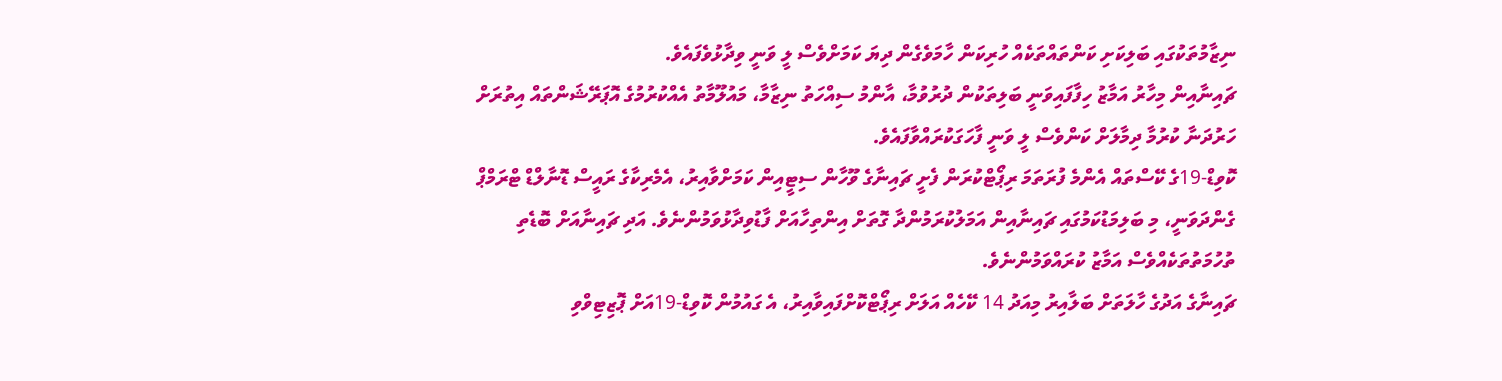ނިޒާމުތަކުގައި ބަލިކަށި ކަންތައްތަކެއް ހުރިކަން ހާމަވެގެން ދިޔަ ކަމަށްވެސް ލީ ވަނީ ވިދާޅުވެފައެވެ.
ޗައިނާއިން މިހާރު އަމާޒު ހިފާފައިވަނީ ބަލިތަކުން ދުރުވުމާ، އާންމު ސިއްހަތު ނިޒާމާ، މައުލޫމާތު އެއްކުރުމުގެ އޮޕަރޭޝަންތައް އިތުރަށް ހަރުދަނާ ކުރުމާ ދިމާލަށް ކަންވެސް ލީ ވަނީ ފާހަގަކުރައްވާފައެވެ.
ކޮވިޑް-19ގެ ކޭސްތައް އެންމެ ފުރަތަމަ ރިޕޯޓްކުރަން ފެށީ ޗައިނާގެ ވޫހާން ސިޓީއިން ކަމަށްވާއިރު، އެމެރިކާގެ ރައީސް ޑޮނާލްޑް ޓްރަމްޕް ގެންދަވަނީ، މި ބަލިމަޑުކަމުގައި ޗައިނާއިން އަމަލުކުރަމުންދާ ގޮތަށް އިންތިހާއަށް ފާޑުވިދާޅުވަމުންނެވެ. އަދި ޗައިނާއަށް ބޮޑެތި ތުހުމަތުތަކެއްވެސް އަމާޒު ކުރައްވަމުންނެވެ.
ޗައިނާގެ އަދުގެ ހާލަތަށް ބަލާއިރު މިއަދު 14 ކޭހެއް އަލަށް ރިޕޯޓްކޮށްފައިވާއިރު، އެ ގައުމުން ކޮވިޑް-19އަށް ޕޮޒިޓިވްވި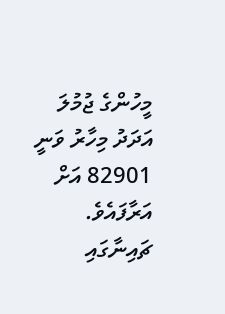މީހުންގެ ޖުމުލަ އަދަދު މިހާރު ވަނީ 82901 އަށް އަރާފައެވެ. ޗައިނާގައި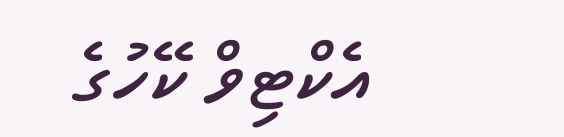އެކްޓިވް ކޭހުގެ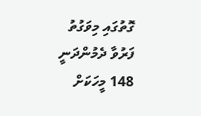ގޮތުގައި މިވަގުތު ފަރުވާ ދެމުންދަނީ 148 މީހަކަށް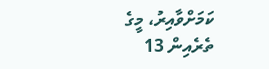ކަމަށްވާއިރު، މީގެ ތެރެއިން 13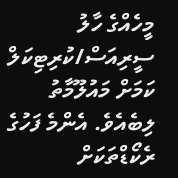މީހެއްގެ ހާލު ސީރިއަސް/ކުރިޓިކަލް ކަމަށް މައުލޫމާތު ލިބެއެވެ. އެންމެ ފަހުގެ ރެކޯޑްތަކަށް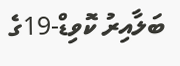ބަލާއިރު ކޮވިޑް-19ގެ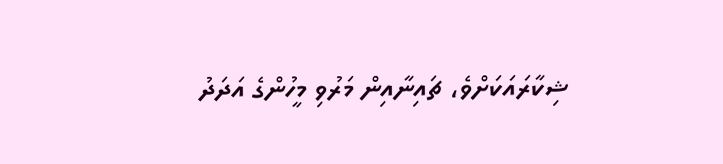ޝިކާރައަކަށްވެ، ޗައިނާއިން މަރުވި މީހުންގެ އަދަދު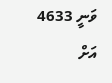ވަނީ 4633 އަށް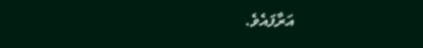އަރާފައެވެ.